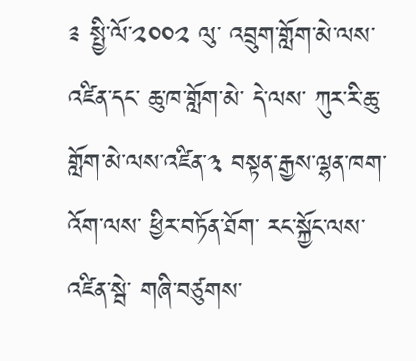༉ སྤྱི་ལོ་༢༠༠༢ ལུ་ འབྲུག་གློག་མེ་ལས་འཛིན་དང་ ཆུ་ཁ་གློག་མེ་ དེ་ལས་ ཀུར་རི་ཆུ་གློག་མེ་ལས་འཛིན་༣ བསྟན་རྒྱས་ལྷན་ཁག་འོག་ལས་ ཕྱིར་བཏོན་ཐོག་ རང་སྐྱོང་ལས་འཛིན་སྦེ་ གཞི་བཙུགས་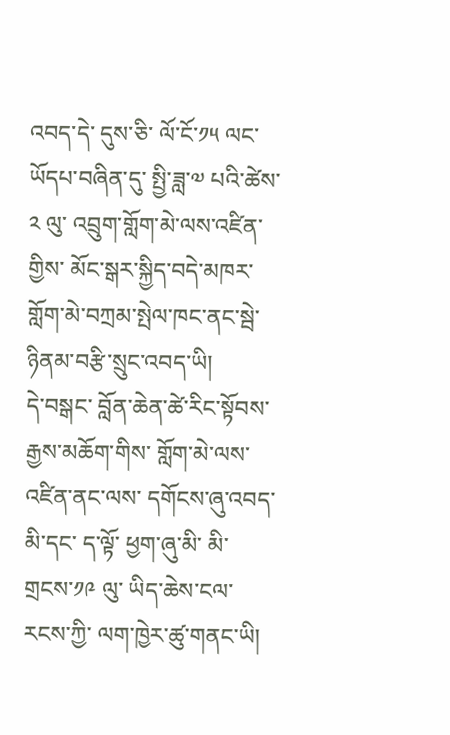འབད་དེ་ དུས་ཅི་ ལོ་ངོ་༡༥ ལང་ཡོདཔ་བཞིན་དུ་ སྤྱི་ཟླ་༧ པའི་ཚེས་༢ ལུ་ འབྲུག་གློག་མེ་ལས་འཛིན་གྱིས་ མོང་སྒར་སྐྱིད་བདེ་མཁར་ གློག་མེ་བཀྲམ་སྤེལ་ཁང་ནང་སྦེ་ ཉིནམ་བརྩི་སྲུང་འབད་ཡི།
དེ་བསྒང་ བློན་ཆེན་ཚེ་རིང་སྟོབས་རྒྱས་མཆོག་གིས་ གློག་མེ་ལས་འཛིན་ནང་ལས་ དགོངས་ཞུ་འབད་མི་དང་ ད་ལྟོ་ ཕྱག་ཞུ་མི་ མི་གྲངས་༡༩ ལུ་ ཡིད་ཆེས་ངལ་རངས་ཀྱི་ ལག་ཁྱེར་ཚུ་གནང་ཡི།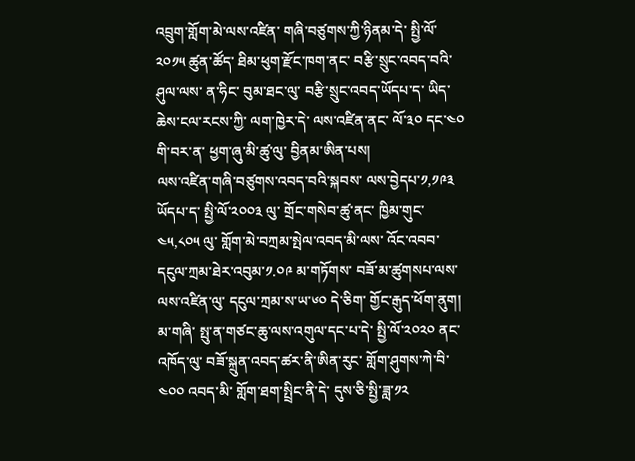འབྲུག་གློག་མེ་ལས་འཛིན་ གཞི་བཙུགས་ཀྱི་ཉིནམ་དེ་ སྤྱི་ལོ་༢༠༡༥ ཚུན་ཚོད་ ཐིམ་ཕུག་རྫོང་ཁག་ནང་ བརྩི་སྲུང་འབད་བའི་ཤུལ་ལས་ ན་ཧིང་ བུམ་ཐང་ལུ་ བརྩི་སྲུང་འབད་ཡོདཔ་ད་ ཡིད་ཆེས་ངལ་རངས་ཀྱི་ ལག་ཁྱེར་དེ་ ལས་འཛིན་ནང་ ལོ་༣༠ དང་༤༠ གི་བར་ན་ ཕྱག་ཞུ་མི་ཚུ་ལུ་ བྱིནམ་ཨིན་པས།
ལས་འཛིན་གཞི་བཙུགས་འབད་བའི་སྐབས་ ལས་བྱེདཔ་༡,༡༩༣ ཡོདཔ་ད་ སྤྱི་ལོ་༢༠༠༣ ལུ་ གྲོང་གསེབ་ཚུ་ནང་ ཁྱིམ་གུང་༤༥,༨༠༥ ལུ་ གློག་མེ་བཀྲམ་སྤེལ་འབད་མི་ལས་ འོང་འབབ་དངུལ་ཀྲམ་ཐེར་འབུམ་༡.༠༩ མ་གཏོགས་ བཟོ་མ་ཚུགསཔ་ལས་ ལས་འཛིན་ལུ་ དངུལ་ཀྲམ་ས་ཡ་༦༠ དེ་ཅིག་ གྱོང་རྒུད་ཕོག་ནུག།
མ་གཞི་ སྤུ་ན་གཙང་ཆུ་ལས་འགུལ་དང་པ་དེ་ སྤྱི་ལོ་༢༠༢༠ ནང་འཁོད་ལུ་ བཟོ་སྐྲུན་འབད་ཚར་ནི་ཨིན་རུང་ གློག་ཤུགས་ཀེ་བི་༤༠༠ འབད་མི་ གློག་ཐག་སྤྲིང་ནི་དེ་ དུས་ཅི་སྤྱི་ཟླ་༡༢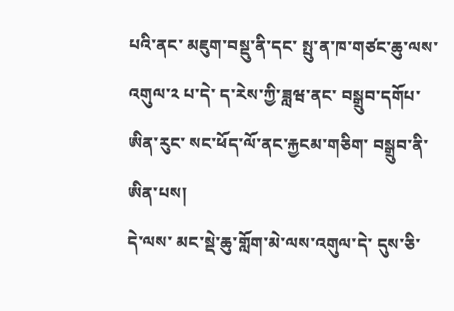པའི་ནང་ མཇུག་བསྡུ་ནི་དང་ སྤུ་ན་ཁ་གཙང་ཆུ་ལས་འགུལ་༢ པ་དེ་ ད་རེས་ཀྱི་ཟླཝ་ནང་ བསྒྲུབ་དགོཔ་ཨིན་རུང་ སང་ཕོད་ལོ་ནང་རྐྱངམ་གཅིག་ བསྒྲུབ་ནི་ཨིན་པས།
དེ་ལས་ མང་སྡེ་ཆུ་གློག་མེ་ལས་འགུལ་དེ་ དུས་ཅི་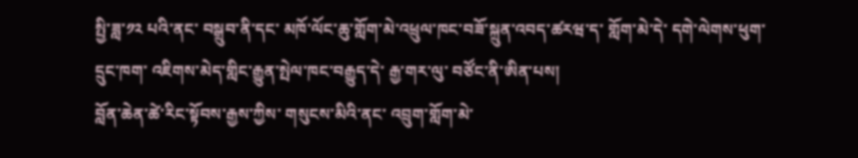སྤྱི་ཟླ་༡༢ པའི་ནང་ བསྒྲུབ་ནི་དང་ མཁོ་ལོང་ཆུ་གློག་མེ་འཕྲུལ་ཁང་བཟོ་སྐྲུན་འབད་ཚརཝ་ད་ གློག་མེ་དེ་ དགེ་ལེགས་ཕུག་དྲུང་ཁག་ འཇིགས་མེད་གླིང་རྒྱུན་སྤེལ་ཁང་བརྒྱུད་དེ་ རྒྱ་གར་ལུ་ བཙོང་ནི་ཨིན་པས།
བློན་ཆེན་ཚེ་རིང་སྟོབས་རྒྱས་ཀྱིས་ གསུངས་མིའི་ནང་ འབྲུག་གློག་མེ་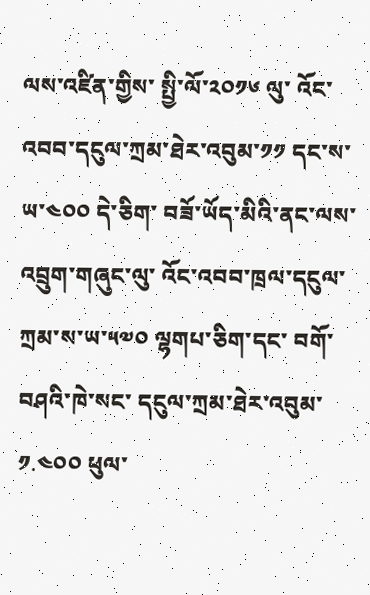ལས་འཛིན་གྱིས་ སྤྱི་ལོ་༢༠༡༦ ལུ་ འོང་འབབ་དངུལ་ཀྲམ་ཐེར་འབུམ་༡༡ དང་ས་ཡ་༤༠༠ དེ་ཅིག་ བཟོ་ཡོད་མིའི་ནང་ལས་ འབྲུག་གཞུང་ལུ་ འོང་འབབ་ཁྲལ་དངུལ་ཀྲམ་ས་ཡ་༥༧༠ ལྷགཔ་ཅིག་དང་ བགོ་བཤའི་ཁེ་སང་ དངུལ་ཀྲམ་ཐེར་འབུམ་༡.༤༠༠ ཕུལ་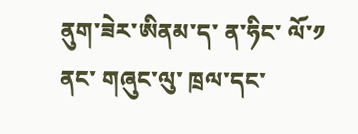ནུག་ཟེར་ཨིནམ་ད་ ན་ཧིང་ ལོ་༡ ནང་ གཞུང་ལུ་ ཁྲལ་དང་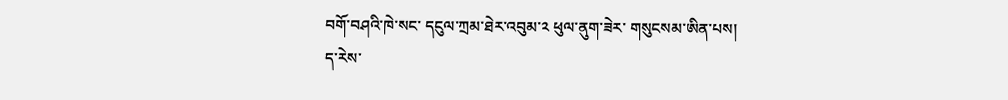བགོ་བཤའི་ཁེ་སང་ དངུལ་ཀྲམ་ཐེར་འབུམ་༢ ཕུལ་ནུག་ཟེར་ གསུངསམ་ཨིན་པས།
ད་རེས་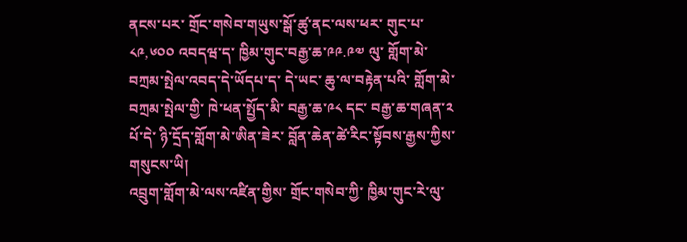ནངས་པར་ གྲོང་གསེབ་གཡུས་སྒོ་ཚུ་ནང་ལས་ཕར་ གུང་པ་༨༩,༦༠༠ འབདཝ་ད་ ཁྱིམ་གུང་བརྒྱ་ཆ་༩༩.༩༧ ལུ་ གློག་མེ་བཀྲམ་སྤེལ་འབད་དེ་ཡོདཔ་ད་ དེ་ཡང་ ཆུ་ལ་བརྟེན་པའི་ གློག་མེ་བཀྲམ་སྤེལ་གྱི་ ཁེ་ཕན་སྤྱོད་མི་ བརྒྱ་ཆ་༩༨ དང་ བརྒྱ་ཆ་གཞན་༢ པོ་དེ་ ཉི་དྲོད་གློག་མེ་ཨིན་ཟེར་ བློན་ཆེན་ཚེ་རིང་སྟོབས་རྒྱས་ཀྱིས་ གསུངས་ཡི།
འབྲུག་གློག་མེ་ལས་འཛིན་གྱིས་ གྲོང་གསེབ་ཀྱི་ ཁྱིམ་གུང་རེ་ལུ་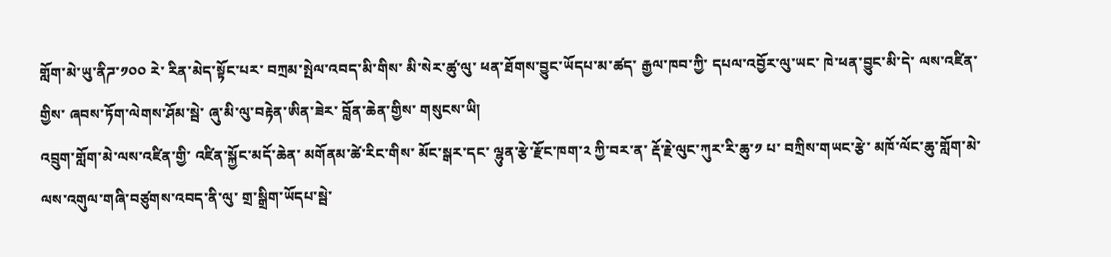གློག་མེ་ཡུ་ནིཌ་༡༠༠ རེ་ རིན་མེད་སྟོང་པར་ བཀྲམ་སྤེལ་འབད་མི་གིས་ མི་སེར་ཚུ་ལུ་ ཕན་ཐོགས་བྱུང་ཡོདཔ་མ་ཚད་ རྒྱལ་ཁབ་ཀྱི་ དཔལ་འབྱོར་ལུ་ཡང་ ཁེ་ཕན་བྱུང་མི་དེ་ ལས་འཛིན་གྱིས་ ཞབས་ཏོག་ལེགས་ཤོམ་སྦེ་ ཞུ་མི་ལུ་བརྟེན་ཨིན་ཟེར་ བློན་ཆེན་གྱིས་ གསུངས་ཡི།
འབྲུག་གློག་མེ་ལས་འཛིན་གྱི་ འཛིན་སྐྱོང་མདོ་ཆེན་ མགོནམ་ཚེ་རིང་གིས་ མོང་སྒར་དང་ ལྷུན་རྩེ་རྫོང་ཁག་༢ ཀྱི་བར་ན་ རྡོ་རྗེ་ལུང་ཀུར་རི་ཆུ་༡ པ་ བཀྲིས་གཡང་རྩེ་ མཁོ་ལོང་ཆུ་གློག་མེ་ལས་འགུལ་གཞི་བཙུགས་འབད་ནི་ལུ་ གྲ་སྒྲིག་ཡོདཔ་སྦེ་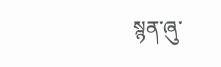སྙན་ཞུ་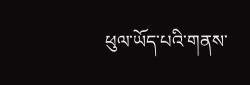ཕུལ་ཡོད་པའི་གནས་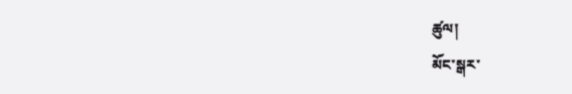ཚུལ།
མོང་སྒར་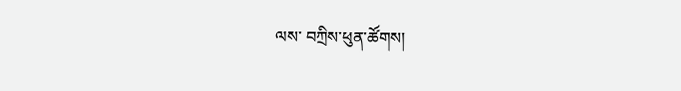ལས་ བཀྲིས་ཕུན་ཚོགས།